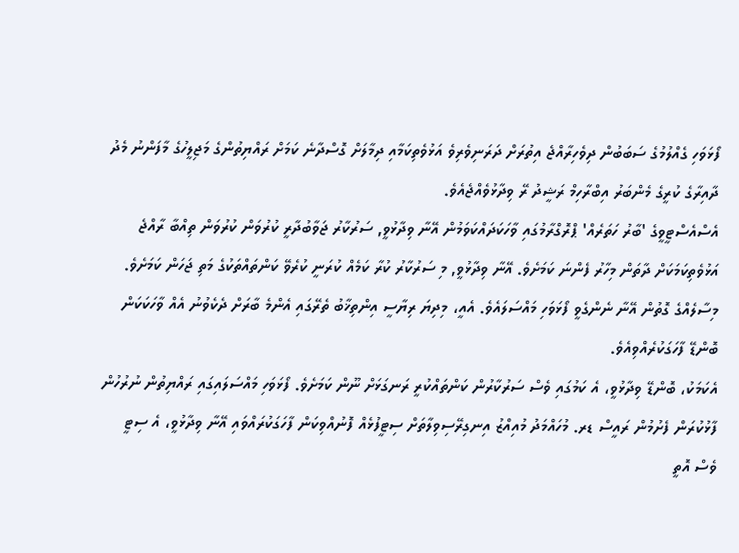ފޯޅަވަހި ގެއްލުމުގެ ސަބަބުން ދިވެހިރާއްޖެ އިތުރަށް ދަރަނިވެރިވެ އަޅުވެތިކަމާއި ދިމާލަށް ގޮސްދާނެ ކަމަށް ރައްޔިތުންގެ މަޖިލީހުގެ މާފަންނު މެދު ދާއިރާގެ ކުރީގެ މެންބަރު އިބްރާހިމް ރަޝީދު ރޭ ވިދާޅުވެއްޖެއެވެ.
އެސްއެސްޓީވީގެ 'ބާރު ހަތަރެއް' ޕްރޮގްރާމުގައި ވާހަކަދައްކަވަމުން އޭނާ ވިދާޅުވީ, ސަރުކާރު ޖަވާބުދާރީ ކުރުވަން ކުރުވަން ތިއްބާ ރާއްޖެ އަޅުވެތިކަމަކަށް ދާތަން މިހާރު ފެންނަ ކަމަށެވެ. އޭނާ ވިދާޅުވީ, މި ސަރުކާރު ކުރާ ކަމެއް ކުރަނީ ކުރެވޭ ކަންތައްތަކުގެ މަތި ޖަހަން ކަމަށެވެ.
މިސާލެއްގެ ގޮތުން އޭނާ ނެންގެވީ ފޯޅަވަހި މައްސަލައެވެ. އެއީ، މިދިޔަ ރިޔާސީ އިންތިޚާބު ތެރޭގައި އެންމެ ބާރަށް ދެކެވުނު އެއް ވާހަކަކަން ބޮންޑޭ ފާހަގަކުރެއްވިއެވެ.
އެކަމަކު، ބޮންޑޭ ވިދާޅުވީ، އެ ކަމުގައި ވެސް ސަރުކާރުން ކަންތައްކުރީ ރަނގަޅަށް ނޫން ކަމަށެވެ. ފޯޅަވަހި މައްސަލައިގައި ރައްޔިތުން ނުރުހުން ފާޅުކުރަން ފެށުމުން ރައީސް ޑރ. މުހައްމަދު މުއިއްޒު އިނގިރޭސިވިލާތަށް ސިޓީފުޅެއް ފޮނުއްވިކަން ފާހަގަކުރައްވައި އޭނާ ވިދާޅުވީ، އެ ސިޓީ ވެސް އޮތީ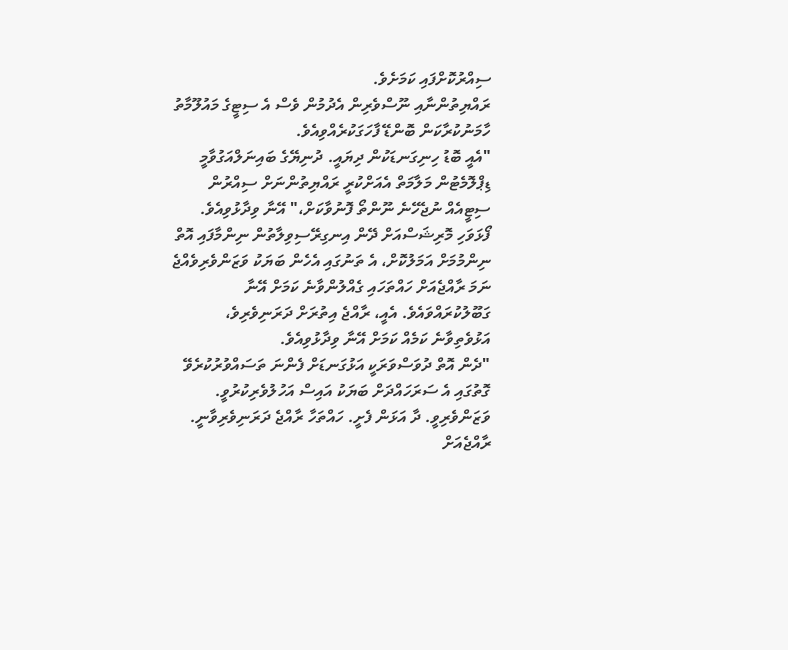ސިއްރުކޮށްފައި ކަމަށެވެ.
ރައްޔިތުންނާއި ނޫސްވެރިން އެދުމުން ވެސް އެ ސިޓީގެ މައުލޫމާތު ހާމަނުކުރާކަން ބޮންޑޭ ފާހަގަކުރެއްވިއެވެ.
"އެއީ ބޮޑު ހިނިގަނޑަކުން ދިޔައީ. ދުނިޔޭގެ ބައިނަލްއަގުވާމީ ޑިޕްލޮމެޓުން މަލާމަތް އެއަށްކުރީ ރައްޔިތުންނަށް ސިއްރުން ސިޓީއެއް ނުޖެހޭނެ ނޫންތޯ ފޮނުވާކަށް،" އޭނާ ވިދާޅުވިއެވެ.
ފޯޅަވަހި މޮރިޝަސްއަށް ދޭން އިނގިރޭސިވިލާތުން ނިންމާފައި އޮތް ނިންމުމަށް އަމަލުކޮށް، އެ ތަނުގައި އެހެން ބަޔަކު ވަޒަންވެރިވެއްޖެ ނަމަ ރާއްޖެއަށް ހައްތަހައި ގެއްލުންވާނެ ކަމަށް އޭނާ ގަބޫލުކުރައްވައެވެ. އެއީ، ރާއްޖެ އިތުރަށް ދަރަނިވެރިވެ، އަޅުވެތިވާނެ ކަމެއް ކަމަށް އޭނާ ވިދާޅުވިއެވެ.
"ދެން އޮތް ދުވަސްވަރަކީ އަޅުގަނޑަށް ފެންނަ ތަސައްވުރުކުރެވޭ ގޮތުގައި އެ ސަރަހައްދަށް ބަޔަކު އައިސް އަހުލުވެރިކުރުވީ. ވަޒަންވެރިވީ. ދާ އަޅަން ފެށީ. ހައްތަހާ ރާއްޖެ ދަރަނިވެރިވާނީ. ރާއްޖެއަށް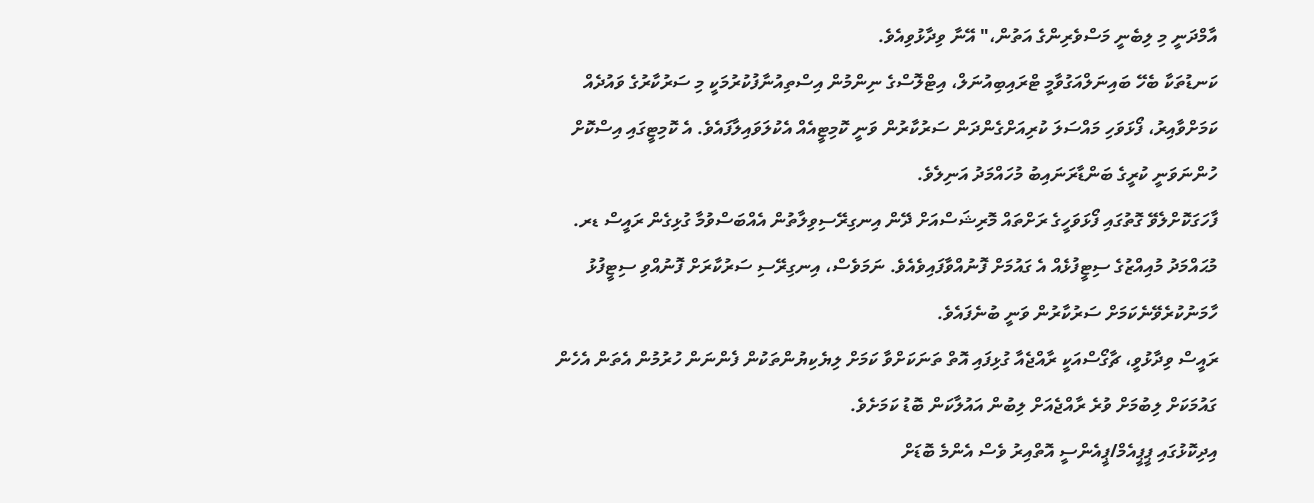އާމްދަނީ މި ލިބެނީ މަސްވެރިންގެ އަތުން،" އޭނާ ވިދާޅުވިއެވެ.
ކަނޑުތަކާ ބެހޭ ބައިނަލްއަގުވާމީ ޓްރައިބިއުނަލް، އިޓްލޮސްގެ ނިންމުން އިސްތިއުނާފުކުރުމަކީ މި ސަރުކާރުގެ ވައުދެއް ކަމަށްވާއިރު، ފޯޅަވަހި މައްސަލަ ކުރިއަށްގެންދަން ސަރުކާރުން ވަނީ ކޮމިޓީއެއް އެކުލަވައިލާފައެވެ. އެ ކޮމިޓީގައި އިސްކޮށް ހުންނަވަނީ ކުރީގެ ބަންޑާރަނައިބު މުހައްމަދު އަނިލެވެ.
ފާހަގަކޮށްލެވޭ ގޮތުގައި ފޯޅަވަހީގެ ރަށްތައް މޮރިޝަސްއަށް ދޭން އިނގިރޭސިވިލާތުން އެއްބަސްވުމާ ގުޅިގެން ރައީސް ޑރ. މުޙައްމަދު މުއިއްޒުގެ ސިޓީފުޅެއް އެ ގައުމަށް ފޮނުއްވާފައިވެއެވެ. ނަމަވެސް، އިނގިރޭސި ސަރުކާރަށް ފޮނުއްވި ސިޓީފުޅު ހާމަނުކުރެވޭނެކަމަށް ސަރުކާރުން ވަނީ ބުނެފައެވެ.
ރައީސް ވިދާޅުވީ، ޗާގޯސްއަކީ ރާއްޖެއާ ގުޅިފައި އޮތް ތަނަކަށްވާ ކަމަށް ލިޔެކިޔުންތަކުން ފެންނަން ހުރުމުން އެތަން އެހެން ގައުމަކަށް ލިބުމަށް ވުރެ ރާއްޖެއަށް ލިބުން އައުލާކަން ބޮޑު ކަމަށެވެ.
އިދިކޮޅުގައި ޕީޕީއެމް/ޕީއެންސީ އޮތްއިރު ވެސް އެންމެ ބޮޑަށް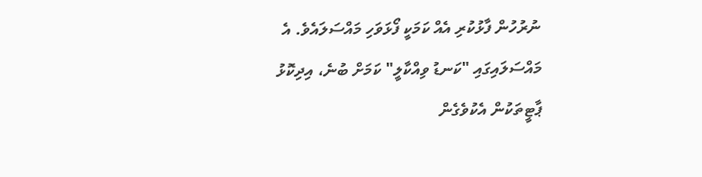ނުރުހުން ފާޅުކުރި އެއް ކަމަކީ ފޯޅަވަހި މައްސަލައެވެ. އެ މައްސަލައިގައި "ކަނޑު ވިއްކާލީ" ކަމަށް ބުނެ، އިދިކޮޅު ޕާޓީތަކުން އެކުވެގެން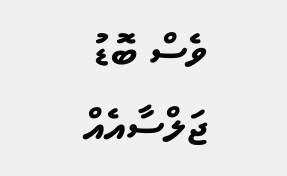ވެސް ބޮޑު ޖަލްސާއެއް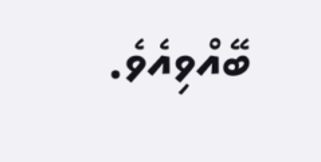ބޭއްވިއެވެ.